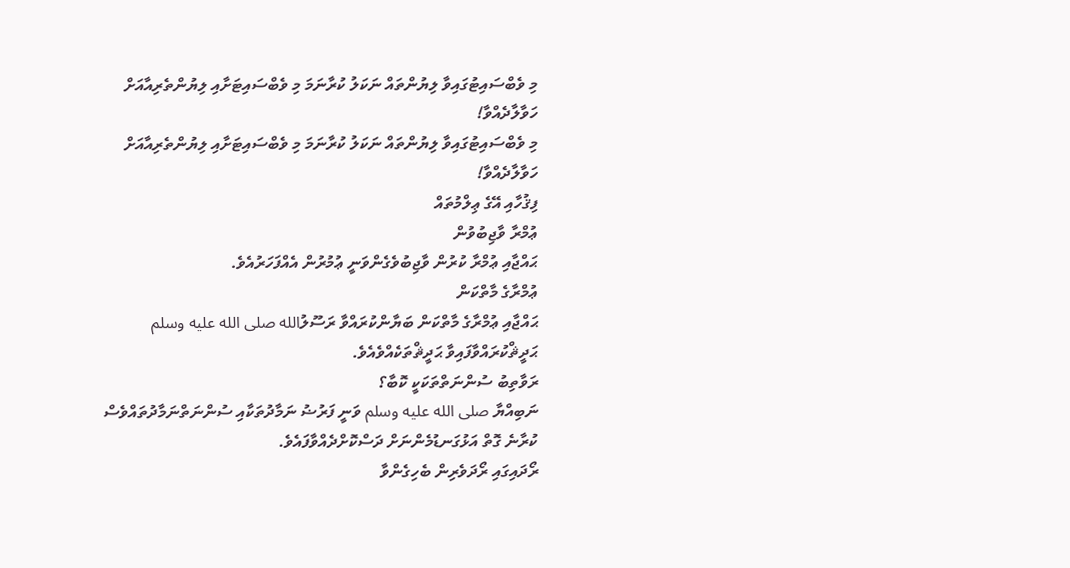މި ވެބްސައިޓުގައިވާ ލިޔުންތައް ނަކަލު ކުރާނަމަ މި ވެބްސައިޓަށާއި ލިޔުންތެރިއާއަށް ހަވާލާދެއްވާ!
މި ވެބްސައިޓުގައިވާ ލިޔުންތައް ނަކަލު ކުރާނަމަ މި ވެބްސައިޓަށާއި ލިޔުންތެރިއާއަށް ހަވާލާދެއްވާ!
ފިޤުހާއި އޭގެ ޢިލްމުތައް
ޢުމްރާ ވާޖިބުވުން
ޙައްޖާއި ޢުމްރާ ކުރުން ވާޖިބުވެގެންވަނީ ޢުމުރުން އެއްފަހަރުއެވެ.
ޢުމްރާގެ މާތްކަން
ޙައްޖާއި ޢުމްރާގެ މާތްކަން ބަޔާންކުރައްވާ ރަސޫލުالله صلى الله عليه وسلم ޙަދީޘްކުރައްވާފައިވާ ޙަދީޘްތަކެއްވެއެވެ.
ރަވާތިބު ސުންނަތްތަކަކީ ކޮބާ؟
ނަބިއްޔާ صلى الله عليه وسلم ވަނީ ފަރުޟު ނަމާދުތަކާއި ސުންނަތްނަމާދުތައްވެސް ކުރާނެ ގޮތް އަޅުގަނޑުމެންނަށް ދަސްކޮށްދެއްވާފައެވެ.
ރޯދައިގައި ރޯދަވެރިން ބެހިގެންވާ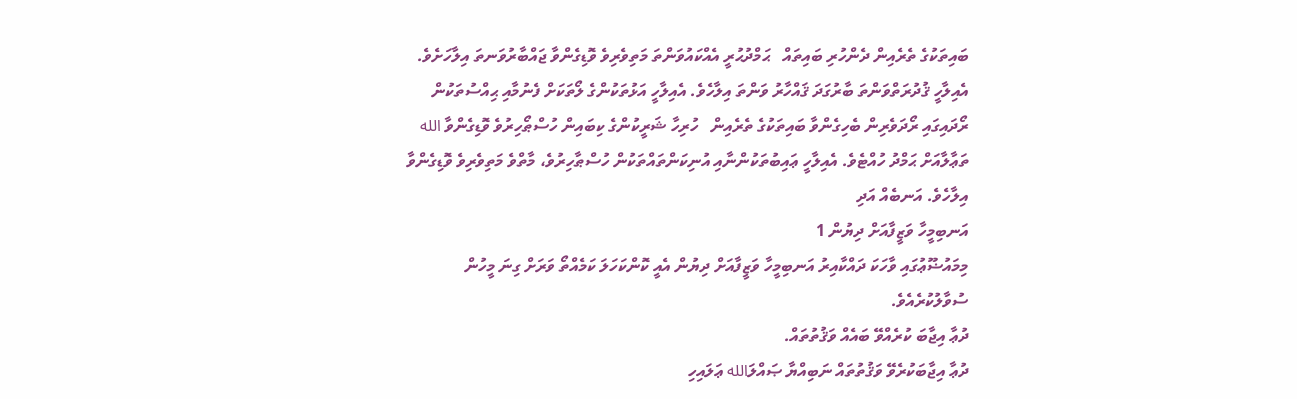ބައިތަކުގެ ތެރެއިން ދެންހުރި ބައިތައް   ޙަމްދުޙުރީ އެއްކައުވަންތަ މަތިވެރިވެ ވޮޑިގެންވާ ޖައްބާރުވަނތަ އިލާހަށެވެ. އެއިލާހީ ޤުދުރަތްވަންތަ ބާރުގަދަ ޤައްހާރު ވަންތަ އިލާހެވެ. އެއިލާހީ އަޅުތަކުންގެ ލޯތަކަށް ފެނުމާއި ޙިއްސުތަކުން
ރޯދައިގައި ރޯދަވެރިން ބެހިގެންވާ ބައިތަކުގެ ތެރެއިން   ހުރިހާ ޝަރީކުންގެ ކިބައިން ހުސްޠޯހިރުވެ ވޮޑިގެންވާ الله ތަޢާލާއަށް ޙަމްދު ހުއްޓެވެ. އެއިލާހީ ޢައިބުތަކުންނާއި އުނިކަންތައްތަކުން ހުސްޠާހިރުވެ، މާތްވެ މަތިވެރިވެ ވޮޑިގެންވާ އިލާހެވެ. އަނބެއް އަދި
އަނބިމީހާ ވަޒީފާއަށް ދިޔުން 1
މިމައުޟޫޢުގައި ވާހަކަ ދައްކާއިރު އަނބިމީހާ ވަޒީފާއަށް ދިޔުން އެއީ ކޮންކަހަލަ ކަމެއްތޯ ވަރަށް ގިނަ މީހުން ސުވާލުކުރެއެވެ.
ދުޢާ އިޖާބަ ކުރެއްވޭ ބައެއް ވަޤުތުތައް.
ދުޢާ އިޖާބަކުރެވޭ ވަޤުތުތައް ނަބިއްޔާ ޞައްލަالله ޢަލައިހި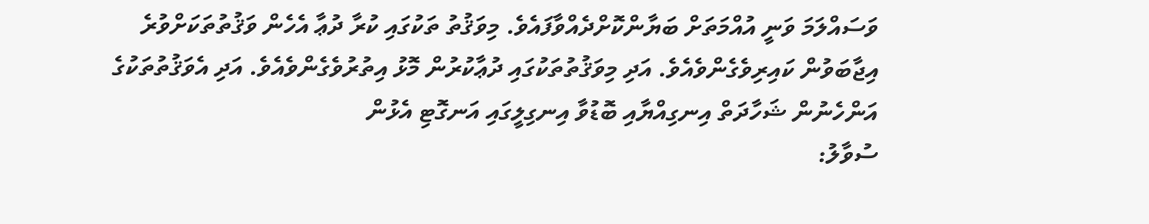ވަސައްލަމަ ވަނީ އުއްމަތަށް ބަޔާންކޮށްދެއްވާފައެވެ. މިވަޤުތު ތަކުގައި ކުރާ ދުޢާ އެހެން ވަޤުތުތަކަށްވުރެ އިޖާބަވުން ކައިރިވެގެންވެއެވެ. އަދި މިވަޤުތުތަކުގައި ދުޢާކުރުން މޮޅު އިތުރުވެގެންވެއެވެ. އަދި އެވަޤުތުތަކުގެ
އަންހެނުން ޝަހާދަތް އިނގިއްޔާއި ބޮޑުވާ އިނގިލީގައި އަނގޮޓި އެޅުން
ސުވާލު: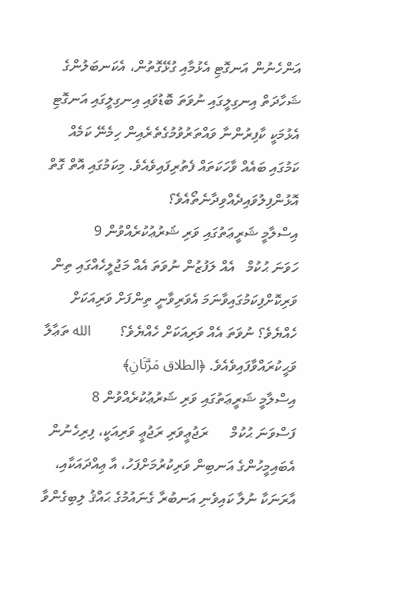އަންހެނުން އަނގޮޓި އެޅުމާއި ގުޅޭގޮތުން، އެކަނބަލުންގެ ޝަހާދަތް އިނގިލީގައި ނުވަތަ ބޮޑުވައި އިނގިލީގައި އަނގޮޓި އެޅުމަކީ ކާފިރުންނާ ވައްތަރުވުމުގެތެރެއިން ހިމެނޭ ކަމެއް ކަމުގައި ބައެއް ވާހަކަތައް ފެތުރިފައިވެއެވެ. މިކަމުގައި އޮތް ގޮތް އޮޅުންފިލުވައިދެއްވިދާނެތޯއެވެ؟
އިސްލާމީ ޝަރީޢަތުގައި ވަރި ޝަރުޢުކުރެއްވުން 9
ހަވަނަ ޙުކުމް   އެއް ލަފުޒުން ނުވަތަ އެއް މަޖުލީހެއްގައި ތިން ވަރިކޮށްފިކަމުގައިވާނަމަ އެވަރިވާނީ ތިންފަށް ވަރިއަކަށް ހެއްޔެވެ؟ ނުވަތަ އެއް ވަރިއަކަށް ހެއްޔެވެ؟        الله ތަޢާލާ ވަޙީކުރައްވާފައިވެއެވެ. ﴿الطلاق مَرَّتَانِ﴾
އިސްލާމީ ޝަރީޢަތުގައި ވަރި ޝަރުޢުކުރެއްވުން 8
ފަސްވަނަ ޙުކުމް      ރަޖުޢީވަރި ރަޖުޢީ ވަރިއަކީ، ފިރިހެނުން އެބައިމީހުންގެ އަނބިން ވަރިކުރުމަށްފަހު، އާ ޢިއްދައަކާއި، އާރަނަކާ ނުލާ ކައިވެނި އަނބުރާ ގެނައުމުގެ ޙައްޤު ލިބިގެންވާ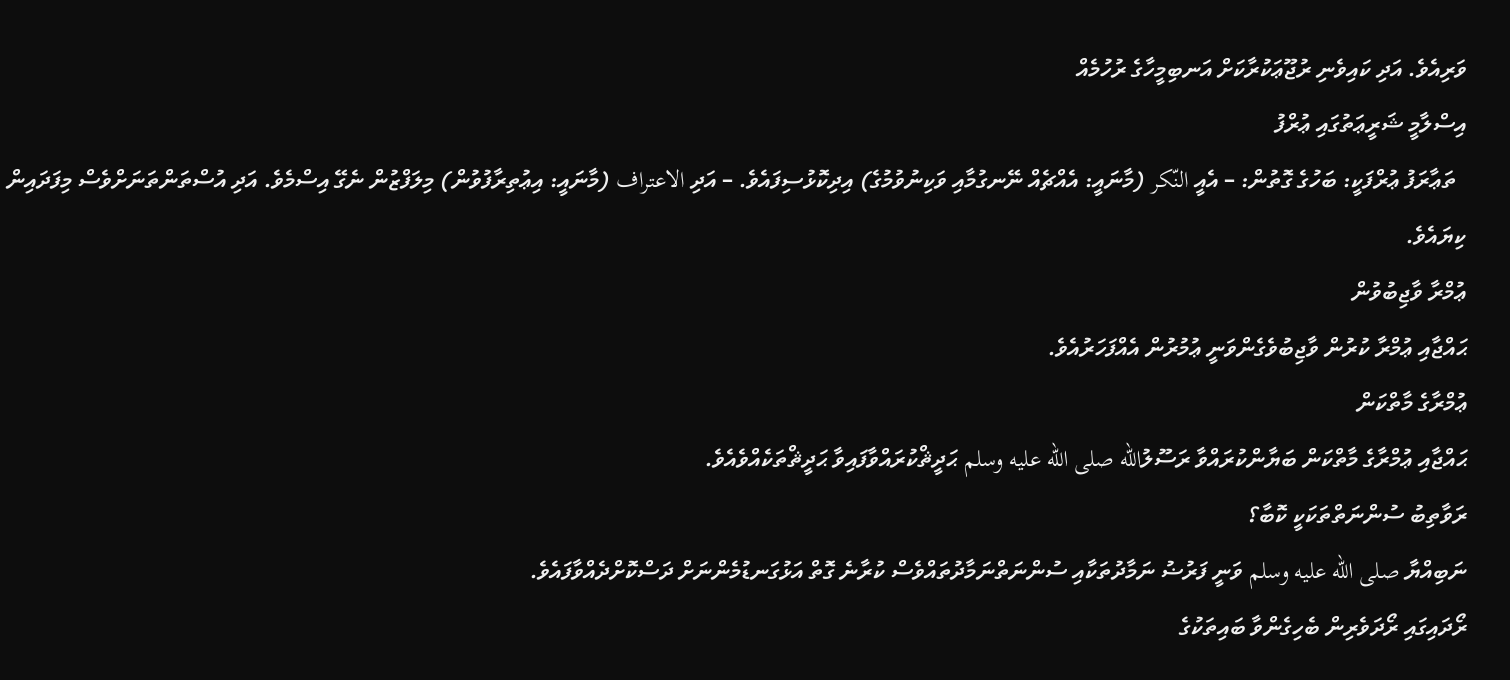ވަރިއެވެ. އަދި ކައިވެނި ރުޖޫޢަކުރާކަށް އަނބިމީހާގެ ރުހުމެއް
އިސްލާމީ ޝަރީޢަތުގައި ޢުރްފު
  ތަޢާރަފު ޢުރްފަކީ: ބަހުގެ ގޮތުން: – އެއީ النّكر (މާނައީ: އެއްޗެއް ނޭނގުމާއި ވަކިނުވުމުގެ) އިދިކޮޅުސިފައެވެ. – އަދި الاعتراف (މާނައީ: އިޢުތިރާފުވުން) މިލަފްޒުން ނެގޭ އިސްމެވެ. އަދި އުސްތަންތަނަށްވެސް މިފަދައިން ކިޔައެވެ.
ޢުމްރާ ވާޖިބުވުން
ޙައްޖާއި ޢުމްރާ ކުރުން ވާޖިބުވެގެންވަނީ ޢުމުރުން އެއްފަހަރުއެވެ.
ޢުމްރާގެ މާތްކަން
ޙައްޖާއި ޢުމްރާގެ މާތްކަން ބަޔާންކުރައްވާ ރަސޫލުالله صلى الله عليه وسلم ޙަދީޘްކުރައްވާފައިވާ ޙަދީޘްތަކެއްވެއެވެ.
ރަވާތިބު ސުންނަތްތަކަކީ ކޮބާ؟
ނަބިއްޔާ صلى الله عليه وسلم ވަނީ ފަރުޟު ނަމާދުތަކާއި ސުންނަތްނަމާދުތައްވެސް ކުރާނެ ގޮތް އަޅުގަނޑުމެންނަށް ދަސްކޮށްދެއްވާފައެވެ.
ރޯދައިގައި ރޯދަވެރިން ބެހިގެންވާ ބައިތަކުގެ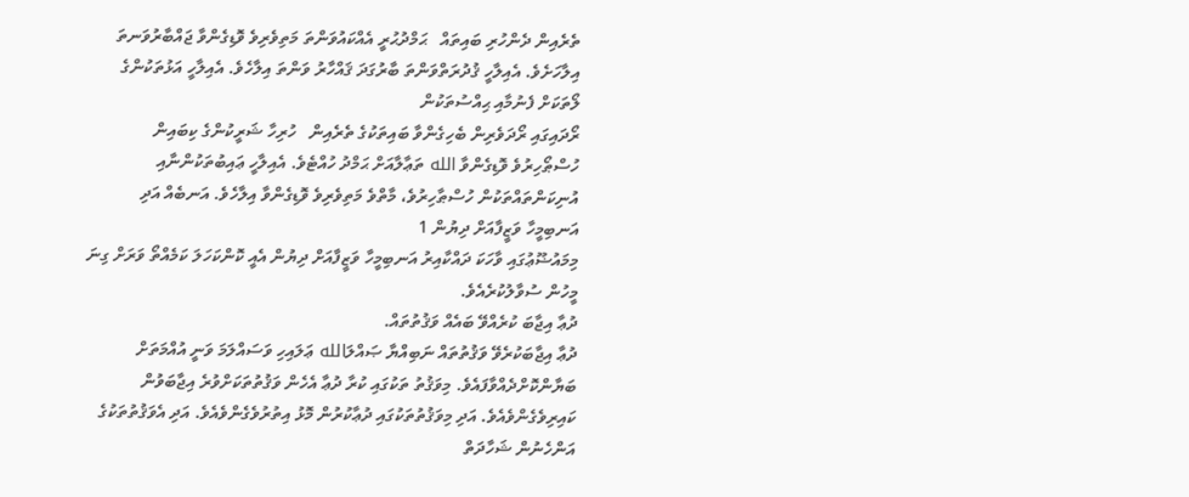ތެރެއިން ދެންހުރި ބައިތައް   ޙަމްދުޙުރީ އެއްކައުވަންތަ މަތިވެރިވެ ވޮޑިގެންވާ ޖައްބާރުވަނތަ އިލާހަށެވެ. އެއިލާހީ ޤުދުރަތްވަންތަ ބާރުގަދަ ޤައްހާރު ވަންތަ އިލާހެވެ. އެއިލާހީ އަޅުތަކުންގެ ލޯތަކަށް ފެނުމާއި ޙިއްސުތަކުން
ރޯދައިގައި ރޯދަވެރިން ބެހިގެންވާ ބައިތަކުގެ ތެރެއިން   ހުރިހާ ޝަރީކުންގެ ކިބައިން ހުސްޠޯހިރުވެ ވޮޑިގެންވާ الله ތަޢާލާއަށް ޙަމްދު ހުއްޓެވެ. އެއިލާހީ ޢައިބުތަކުންނާއި އުނިކަންތައްތަކުން ހުސްޠާހިރުވެ، މާތްވެ މަތިވެރިވެ ވޮޑިގެންވާ އިލާހެވެ. އަނބެއް އަދި
އަނބިމީހާ ވަޒީފާއަށް ދިޔުން 1
މިމައުޟޫޢުގައި ވާހަކަ ދައްކާއިރު އަނބިމީހާ ވަޒީފާއަށް ދިޔުން އެއީ ކޮންކަހަލަ ކަމެއްތޯ ވަރަށް ގިނަ މީހުން ސުވާލުކުރެއެވެ.
ދުޢާ އިޖާބަ ކުރެއްވޭ ބައެއް ވަޤުތުތައް.
ދުޢާ އިޖާބަކުރެވޭ ވަޤުތުތައް ނަބިއްޔާ ޞައްލަالله ޢަލައިހި ވަސައްލަމަ ވަނީ އުއްމަތަށް ބަޔާންކޮށްދެއްވާފައެވެ. މިވަޤުތު ތަކުގައި ކުރާ ދުޢާ އެހެން ވަޤުތުތަކަށްވުރެ އިޖާބަވުން ކައިރިވެގެންވެއެވެ. އަދި މިވަޤުތުތަކުގައި ދުޢާކުރުން މޮޅު އިތުރުވެގެންވެއެވެ. އަދި އެވަޤުތުތަކުގެ
އަންހެނުން ޝަހާދަތް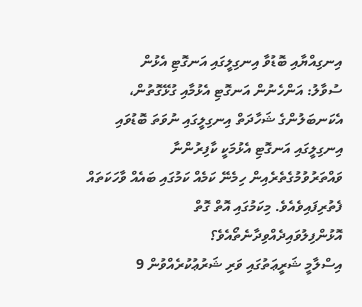އިނގިއްޔާއި ބޮޑުވާ އިނގިލީގައި އަނގޮޓި އެޅުން
ސުވާލު: އަންހެނުން އަނގޮޓި އެޅުމާއި ގުޅޭގޮތުން، އެކަނބަލުންގެ ޝަހާދަތް އިނގިލީގައި ނުވަތަ ބޮޑުވައި އިނގިލީގައި އަނގޮޓި އެޅުމަކީ ކާފިރުންނާ ވައްތަރުވުމުގެތެރެއިން ހިމެނޭ ކަމެއް ކަމުގައި ބައެއް ވާހަކަތައް ފެތުރިފައިވެއެވެ. މިކަމުގައި އޮތް ގޮތް އޮޅުންފިލުވައިދެއްވިދާނެތޯއެވެ؟
އިސްލާމީ ޝަރީޢަތުގައި ވަރި ޝަރުޢުކުރެއްވުން 9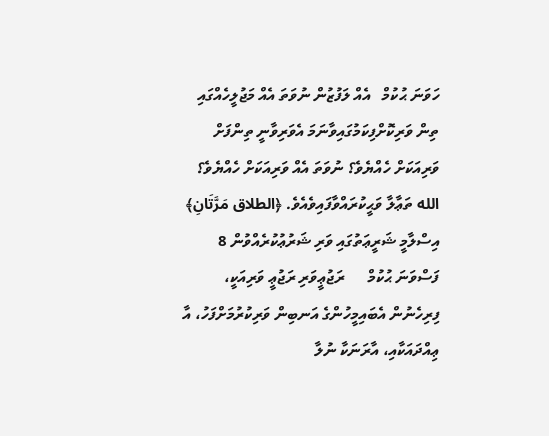ހަވަނަ ޙުކުމް   އެއް ލަފުޒުން ނުވަތަ އެއް މަޖުލީހެއްގައި ތިން ވަރިކޮށްފިކަމުގައިވާނަމަ އެވަރިވާނީ ތިންފަށް ވަރިއަކަށް ހެއްޔެވެ؟ ނުވަތަ އެއް ވަރިއަކަށް ހެއްޔެވެ؟        الله ތަޢާލާ ވަޙީކުރައްވާފައިވެއެވެ. ﴿الطلاق مَرَّتَانِ﴾
އިސްލާމީ ޝަރީޢަތުގައި ވަރި ޝަރުޢުކުރެއްވުން 8
ފަސްވަނަ ޙުކުމް      ރަޖުޢީވަރި ރަޖުޢީ ވަރިއަކީ، ފިރިހެނުން އެބައިމީހުންގެ އަނބިން ވަރިކުރުމަށްފަހު، އާ ޢިއްދައަކާއި، އާރަނަކާ ނުލާ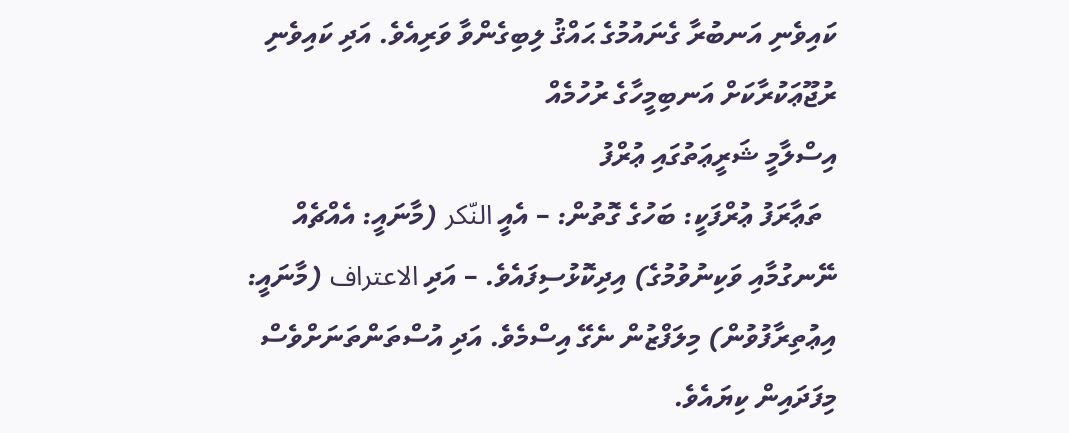ކައިވެނި އަނބުރާ ގެނައުމުގެ ޙައްޤު ލިބިގެންވާ ވަރިއެވެ. އަދި ކައިވެނި ރުޖޫޢަކުރާކަށް އަނބިމީހާގެ ރުހުމެއް
އިސްލާމީ ޝަރީޢަތުގައި ޢުރްފު
  ތަޢާރަފު ޢުރްފަކީ: ބަހުގެ ގޮތުން: – އެއީ النّكر (މާނައީ: އެއްޗެއް ނޭނގުމާއި ވަކިނުވުމުގެ) އިދިކޮޅުސިފައެވެ. – އަދި الاعتراف (މާނައީ: އިޢުތިރާފުވުން) މިލަފްޒުން ނެގޭ އިސްމެވެ. އަދި އުސްތަންތަނަށްވެސް މިފަދައިން ކިޔައެވެ.